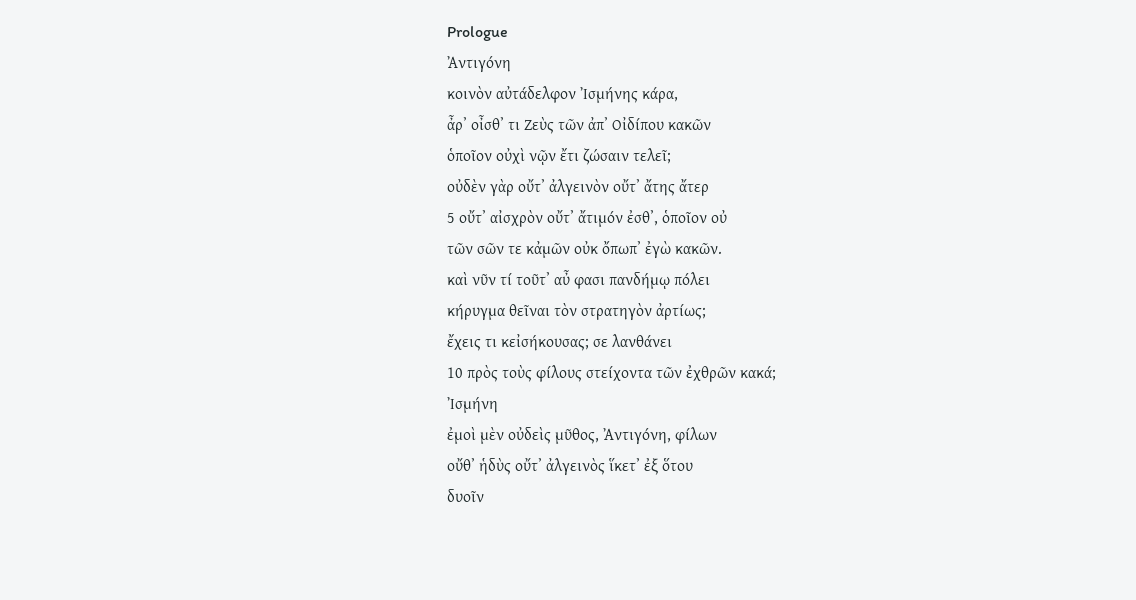Prologue
Ἀντιγόνη
κοινὸν αὐτάδελφον Ἰσμήνης κάρα,
ἆρʼ οἶσθʼ τι Ζεὺς τῶν ἀπʼ Οἰδίπου κακῶν
ὁποῖον οὐχὶ νῷν ἔτι ζώσαιν τελεῖ;
οὐδὲν γὰρ οὔτʼ ἀλγεινὸν οὔτʼ ἄτης ἄτερ
5 οὔτʼ αἰσχρὸν οὔτʼ ἄτιμόν ἐσθʼ, ὁποῖον οὐ
τῶν σῶν τε κἀμῶν οὐκ ὄπωπʼ ἐγὼ κακῶν.
καὶ νῦν τί τοῦτʼ αὖ φασι πανδήμῳ πόλει
κήρυγμα θεῖναι τὸν στρατηγὸν ἀρτίως;
ἔχεις τι κεἰσήκουσας; σε λανθάνει
10 πρὸς τοὺς φίλους στείχοντα τῶν ἐχθρῶν κακά;
Ἰσμήνη
ἐμοὶ μὲν οὐδεὶς μῦθος, Ἀντιγόνη, φίλων
οὔθʼ ἡδὺς οὔτʼ ἀλγεινὸς ἵκετʼ ἐξ ὅτου
δυοῖν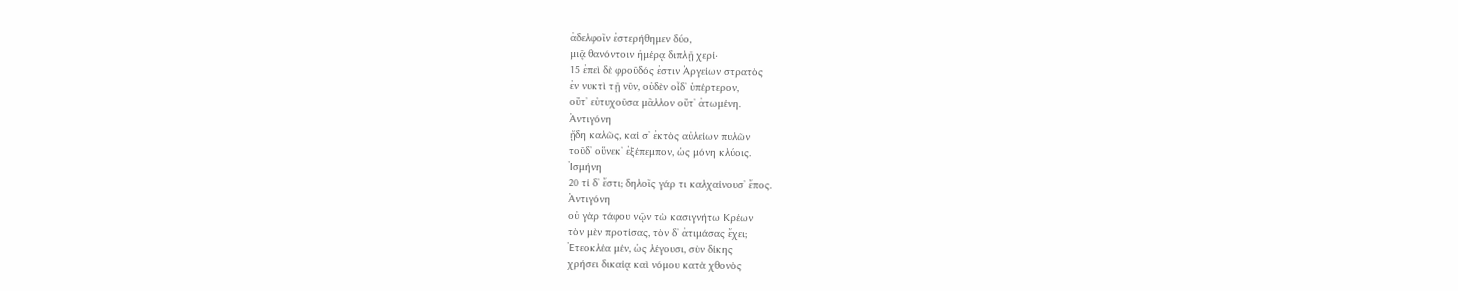ἀδελφοῖν ἐστερήθημεν δύο,
μιᾷ θανόντοιν ἡμέρᾳ διπλῇ χερί·
15 ἐπεὶ δὲ φροῦδός ἐστιν Ἀργείων στρατὸς
ἐν νυκτὶ τῇ νῦν, οὐδὲν οἶδʼ ὑπέρτερον,
οὔτʼ εὐτυχοῦσα μᾶλλον οὔτʼ ἀτωμένη.
Ἀντιγόνη
ᾔδη καλῶς, καί σʼ ἐκτὸς αὐλείων πυλῶν
τοῦδʼ οὕνεκʼ ἐξέπεμπον, ὡς μόνη κλύοις.
Ἰσμήνη
20 τί δʼ ἔστι; δηλοῖς γάρ τι καλχαίνουσʼ ἔπος.
Ἀντιγόνη
οὐ γὰρ τάφου νῷν τὼ κασιγνήτω Κρέων
τὸν μὲν προτίσας, τὸν δʼ ἀτιμάσας ἔχει;
Ἐτεοκλέα μέν, ὡς λέγουσι, σὺν δίκης
χρήσει δικαίᾳ καὶ νόμου κατὰ χθονὸς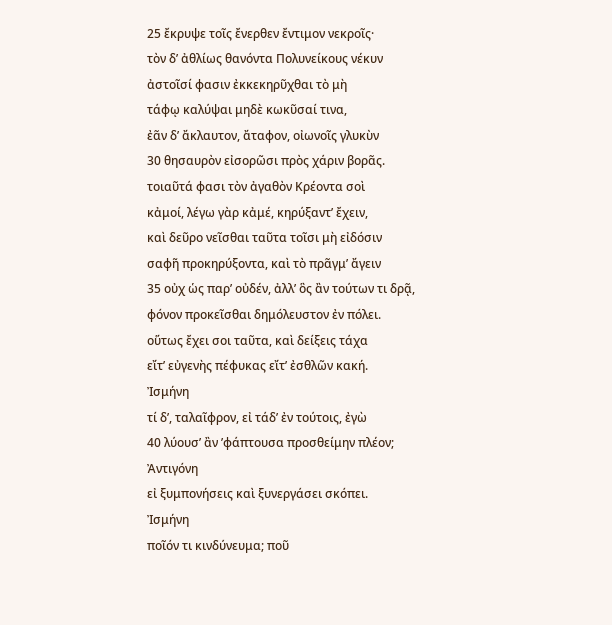25 ἔκρυψε τοῖς ἔνερθεν ἔντιμον νεκροῖς·
τὸν δʼ ἀθλίως θανόντα Πολυνείκους νέκυν
ἀστοῖσί φασιν ἐκκεκηρῦχθαι τὸ μὴ
τάφῳ καλύψαι μηδὲ κωκῦσαί τινα,
ἐᾶν δʼ ἄκλαυτον, ἄταφον, οἰωνοῖς γλυκὺν
30 θησαυρὸν εἰσορῶσι πρὸς χάριν βορᾶς.
τοιαῦτά φασι τὸν ἀγαθὸν Κρέοντα σοὶ
κἀμοί, λέγω γὰρ κἀμέ, κηρύξαντʼ ἔχειν,
καὶ δεῦρο νεῖσθαι ταῦτα τοῖσι μὴ εἰδόσιν
σαφῆ προκηρύξοντα, καὶ τὸ πρᾶγμʼ ἄγειν
35 οὐχ ὡς παρʼ οὐδέν, ἀλλʼ ὃς ἂν τούτων τι δρᾷ,
φόνον προκεῖσθαι δημόλευστον ἐν πόλει.
οὕτως ἔχει σοι ταῦτα, καὶ δείξεις τάχα
εἴτʼ εὐγενὴς πέφυκας εἴτʼ ἐσθλῶν κακή.
Ἰσμήνη
τί δʼ, ταλαῖφρον, εἰ τάδʼ ἐν τούτοις, ἐγὼ
40 λύουσʼ ἂν ʼφάπτουσα προσθείμην πλέον;
Ἀντιγόνη
εἰ ξυμπονήσεις καὶ ξυνεργάσει σκόπει.
Ἰσμήνη
ποῖόν τι κινδύνευμα; ποῦ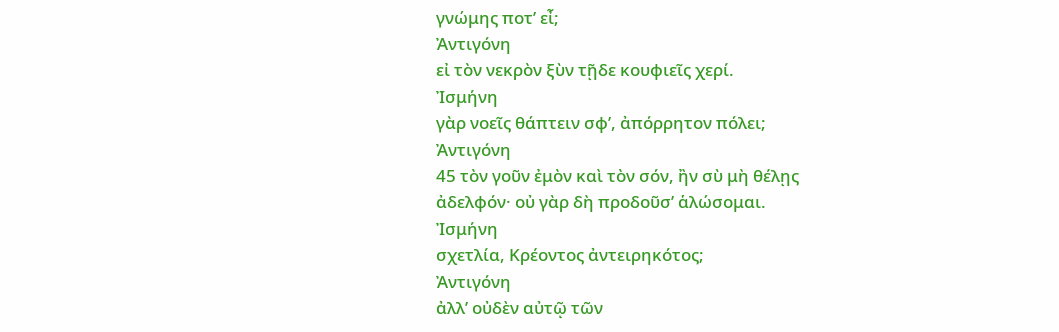γνώμης ποτʼ εἶ;
Ἀντιγόνη
εἰ τὸν νεκρὸν ξὺν τῇδε κουφιεῖς χερί.
Ἰσμήνη
γὰρ νοεῖς θάπτειν σφʼ, ἀπόρρητον πόλει;
Ἀντιγόνη
45 τὸν γοῦν ἐμὸν καὶ τὸν σόν, ἢν σὺ μὴ θέλῃς
ἀδελφόν· οὐ γὰρ δὴ προδοῦσʼ ἁλώσομαι.
Ἰσμήνη
σχετλία, Κρέοντος ἀντειρηκότος;
Ἀντιγόνη
ἀλλʼ οὐδὲν αὐτῷ τῶν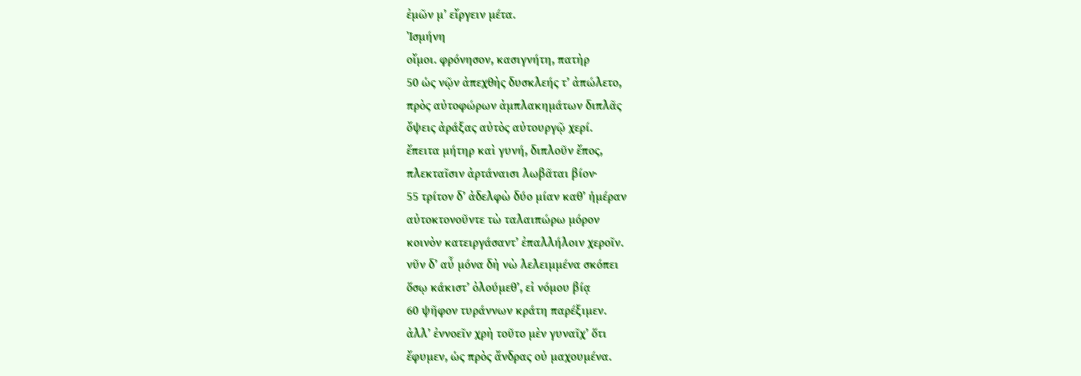ἐμῶν μʼ εἴργειν μέτα.
Ἰσμήνη
οἴμοι. φρόνησον, κασιγνήτη, πατὴρ
50 ὡς νῷν ἀπεχθὴς δυσκλεής τʼ ἀπώλετο,
πρὸς αὐτοφώρων ἀμπλακημάτων διπλᾶς
ὄψεις ἀράξας αὐτὸς αὐτουργῷ χερί.
ἔπειτα μήτηρ καὶ γυνή, διπλοῦν ἔπος,
πλεκταῖσιν ἀρτάναισι λωβᾶται βίον·
55 τρίτον δʼ ἀδελφὼ δύο μίαν καθʼ ἡμέραν
αὐτοκτονοῦντε τὼ ταλαιπώρω μόρον
κοινὸν κατειργάσαντʼ ἐπαλλήλοιν χεροῖν.
νῦν δʼ αὖ μόνα δὴ νὼ λελειμμένα σκόπει
ὅσῳ κάκιστʼ ὀλούμεθʼ, εἰ νόμου βίᾳ
60 ψῆφον τυράννων κράτη παρέξιμεν.
ἀλλʼ ἐννοεῖν χρὴ τοῦτο μὲν γυναῖχʼ ὅτι
ἔφυμεν, ὡς πρὸς ἄνδρας οὐ μαχουμένα.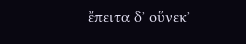ἔπειτα δʼ οὕνεκʼ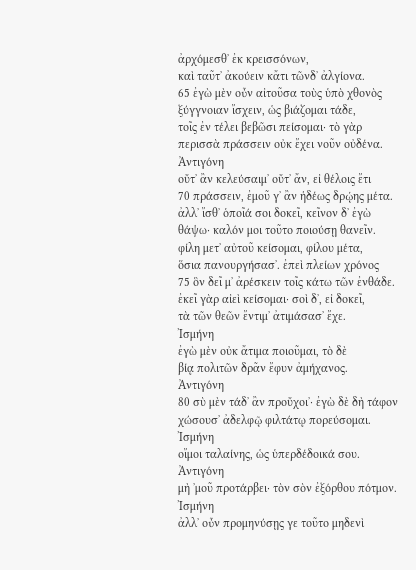ἀρχόμεσθʼ ἐκ κρεισσόνων,
καὶ ταῦτʼ ἀκούειν κἄτι τῶνδʼ ἀλγίονα.
65 ἐγὼ μὲν οὖν αἰτοῦσα τοὺς ὑπὸ χθονὸς
ξύγγνοιαν ἴσχειν, ὡς βιάζομαι τάδε,
τοῖς ἐν τέλει βεβῶσι πείσομαι· τὸ γὰρ
περισσὰ πράσσειν οὐκ ἔχει νοῦν οὐδένα.
Ἀντιγόνη
οὔτʼ ἂν κελεύσαιμʼ οὔτʼ ἄν, εἰ θέλοις ἔτι
70 πράσσειν, ἐμοῦ γʼ ἂν ἡδέως δρῴης μέτα.
ἀλλʼ ἴσθʼ ὁποῖά σοι δοκεῖ, κεῖνον δʼ ἐγὼ
θάψω· καλόν μοι τοῦτο ποιούσῃ θανεῖν.
φίλη μετʼ αὐτοῦ κείσομαι, φίλου μέτα,
ὅσια πανουργήσασʼ. ἐπεὶ πλείων χρόνος
75 ὃν δεῖ μʼ ἀρέσκειν τοῖς κάτω τῶν ἐνθάδε.
ἐκεῖ γὰρ αἰεὶ κείσομαι· σοὶ δʼ, εἰ δοκεῖ,
τὰ τῶν θεῶν ἔντιμʼ ἀτιμάσασʼ ἔχε.
Ἰσμήνη
ἐγὼ μὲν οὐκ ἄτιμα ποιοῦμαι, τὸ δὲ
βίᾳ πολιτῶν δρᾶν ἔφυν ἀμήχανος.
Ἀντιγόνη
80 σὺ μὲν τάδʼ ἂν προὔχοιʼ· ἐγὼ δὲ δὴ τάφον
χώσουσʼ ἀδελφῷ φιλτάτῳ πορεύσομαι.
Ἰσμήνη
οἴμοι ταλαίνης, ὡς ὑπερδέδοικά σου.
Ἀντιγόνη
μὴ ʼμοῦ προτάρβει· τὸν σὸν ἐξόρθου πότμον.
Ἰσμήνη
ἀλλʼ οὖν προμηνύσῃς γε τοῦτο μηδενὶ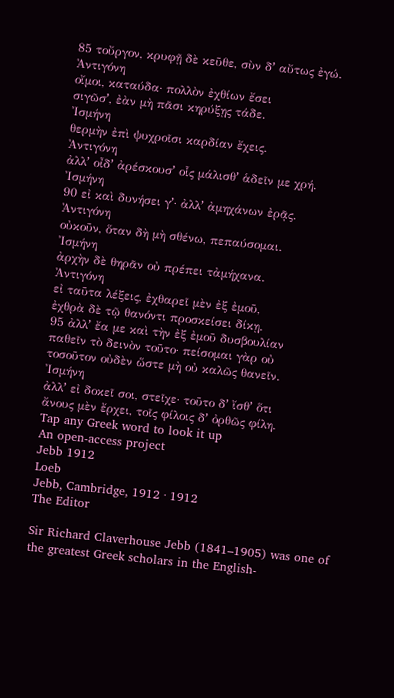85 τοὔργον, κρυφῇ δὲ κεῦθε, σὺν δʼ αὔτως ἐγώ.
Ἀντιγόνη
οἴμοι, καταύδα· πολλὸν ἐχθίων ἔσει
σιγῶσʼ, ἐὰν μὴ πᾶσι κηρύξῃς τάδε.
Ἰσμήνη
θερμὴν ἐπὶ ψυχροῖσι καρδίαν ἔχεις.
Ἀντιγόνη
ἀλλʼ οἶδʼ ἀρέσκουσʼ οἷς μάλισθʼ ἁδεῖν με χρή.
Ἰσμήνη
90 εἰ καὶ δυνήσει γʼ· ἀλλʼ ἀμηχάνων ἐρᾷς.
Ἀντιγόνη
οὐκοῦν, ὅταν δὴ μὴ σθένω, πεπαύσομαι.
Ἰσμήνη
ἀρχὴν δὲ θηρᾶν οὐ πρέπει τἀμήχανα.
Ἀντιγόνη
εἰ ταῦτα λέξεις, ἐχθαρεῖ μὲν ἐξ ἐμοῦ,
ἐχθρὰ δὲ τῷ θανόντι προσκείσει δίκῃ.
95 ἀλλʼ ἔα με καὶ τὴν ἐξ ἐμοῦ δυσβουλίαν
παθεῖν τὸ δεινὸν τοῦτο· πείσομαι γὰρ οὐ
τοσοῦτον οὐδὲν ὥστε μὴ οὐ καλῶς θανεῖν.
Ἰσμήνη
ἀλλʼ εἰ δοκεῖ σοι, στεῖχε· τοῦτο δʼ ἴσθʼ ὅτι
ἄνους μὲν ἔρχει, τοῖς φίλοις δʼ ὀρθῶς φίλη.
Tap any Greek word to look it up
An open-access project
Jebb 1912
Loeb
Jebb, Cambridge, 1912 · 1912
The Editor

Sir Richard Claverhouse Jebb (1841–1905) was one of the greatest Greek scholars in the English-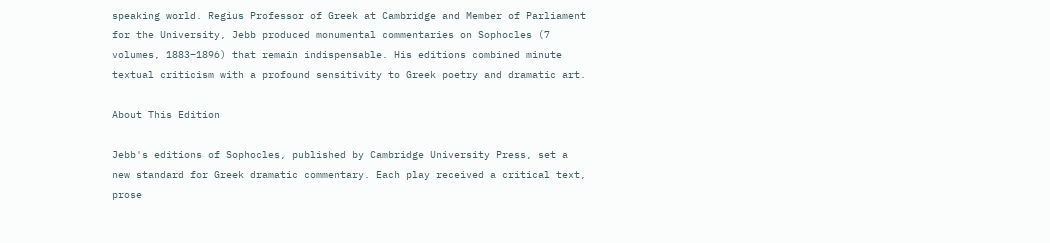speaking world. Regius Professor of Greek at Cambridge and Member of Parliament for the University, Jebb produced monumental commentaries on Sophocles (7 volumes, 1883–1896) that remain indispensable. His editions combined minute textual criticism with a profound sensitivity to Greek poetry and dramatic art.

About This Edition

Jebb's editions of Sophocles, published by Cambridge University Press, set a new standard for Greek dramatic commentary. Each play received a critical text, prose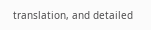translation, and detailed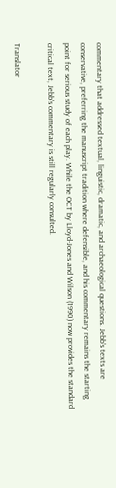commentary that addressed textual, linguistic, dramatic, and archaeological questions. Jebb's texts are conservative, preferring the manuscript tradition where defensible, and his commentary remains the starting point for serious study of each play. While the OCT by Lloyd-Jones and Wilson (1990) now provides the standard critical text, Jebb's commentary is still regularly consulted.

Translator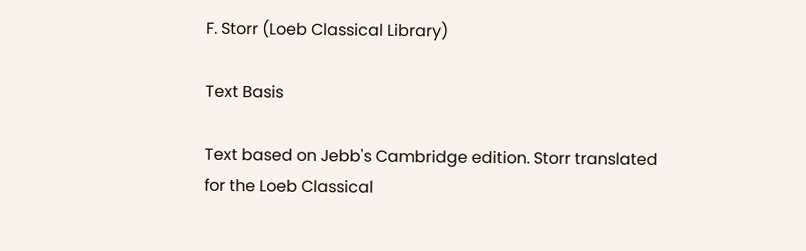F. Storr (Loeb Classical Library)

Text Basis

Text based on Jebb's Cambridge edition. Storr translated for the Loeb Classical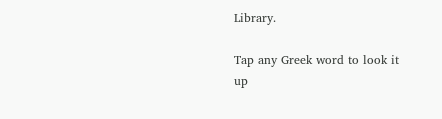Library.

Tap any Greek word to look it up